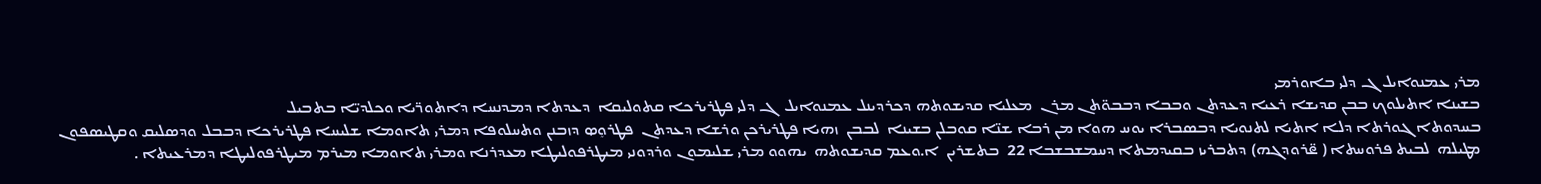ܡܪܝ ܥܡܢܘܐܝܠ ܓ ܕܠܝ ܒܐܘܪܡܝ
ܒܫܝܢܐ ܐܬܝܠܘܟ ܒܒܢ ܩܕܝܫܐ ܪܥܝܐ ܕܥܕܬܢ ܘܒܒܐ ܕܒܒܘ̈ܬܢ ܡܪܢ  ܡܥܠܝܐ ܩܕܝܫܘܬܗ ܕܟܪܕܝܢܠ ܥܡܢܘܐܝܠ  ܓ ܕܠܝ ܦܛܪܝܪܟܐ ܩܬܘܠܝܩܐ  ܕܥܕܬܐ ܕܡܕܢܚܐ ܕܐܬܘܪ̈ܝܐ ܘܟܠܕܝ̈ܐ ܒܬܒܝܠ
ܒܚܕܘܬܐ ܓܘܪܬܐ ܕܠܐ ܐܬܝܐ ܠܬܢܘܝܐ ܕܒܣܒܪܐ ܝܘܚ ܗܘܐ ܡܢ ܪܒܐ ܫܢ̈ܐ ܩܘܒܠܢ ܒܫܝܢܐ  ܠܒܒܢ  ܙܗܝܐ ܦܛܪܝܪܟܢ ܘܪܫܐ ܕܥܕܬܢ  ܦܛܪܘܸܤ ܕܙܒܢܢ ܘܬܚܠܘܦܐ ܕܡܪܝ ܬܐܘܡܐ ܫܠܝܚܐ ܦܛܪܝܪܟܐ ܕܒܒܠ ܘܕܣܠܝܩ ܘܩܛܝܣܦܘܢ  ܡܛܝܠܗ  ܠܒܝܬ ܦܪܘܚܬܐ ( ܧܪܘܕܓܗ) ܕܬܒܪܝܙ ܒܩܝܕܡܬܐ ܕܚܡܫܒܫܒܐ 22  ܒܬܫܪܝܢ  ܐ.ܘܥܡ ܩܕܝܫܘܬܗ  ܝܗܘܘ ܡܪܝ ܫܠܝܡܘܢ ܘܪܕܘܢܝ ܡܝܛܪܦܘܠܝܛܐ ܡܥܕܪܢܐ ܘܡܪܝ ܬܐܘܡܐ ܡܝܪܡ ܡܝܛܪܦܘܠܝܛܐ ܕܡܪܥܝܬܐ .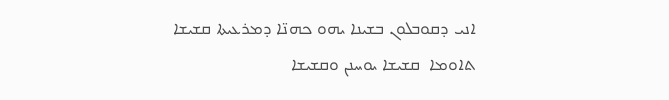ܐܢܝ ܕܩܘܒܠܘܢ ܒܫܝܢܐ ܝܗܘ ܟܗܢ̈ܐ ܕܡܪܥܝܬܐ ܩܫܝܫܐ ܬܐܘܡܐ  ܩܫܝܫܐ ܝܘܚܢܢ ܘܩܫܝܫܐ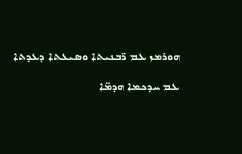ܗܘܪܡܙ ܥܡ ܪ̈ܒܢܝܬܐ ܘܣܝܥܬܐ ܕܥܕܬܐ  ܥܡ ܚܕܟܡܐ ܗܕܡ̈ܐ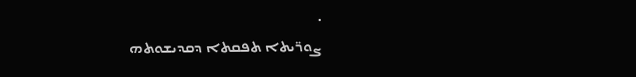.
ܨܘܪ̈ܝܬܐ ܬܦܩܬܐ ܕܩܕܝܫܘܬܗ